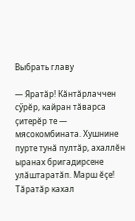Выбрать главу

— Яратӑр! Кӑнтӑрлаччен сӳрӗр, кайран тӑварса ҫитерӗр те — мясокомбината. Хушнине пурте тунӑ пултӑр, ахаллӗн ыранах бригадирсене улӑштаратӑп. Марш ӗҫе! Тӑратӑр кахал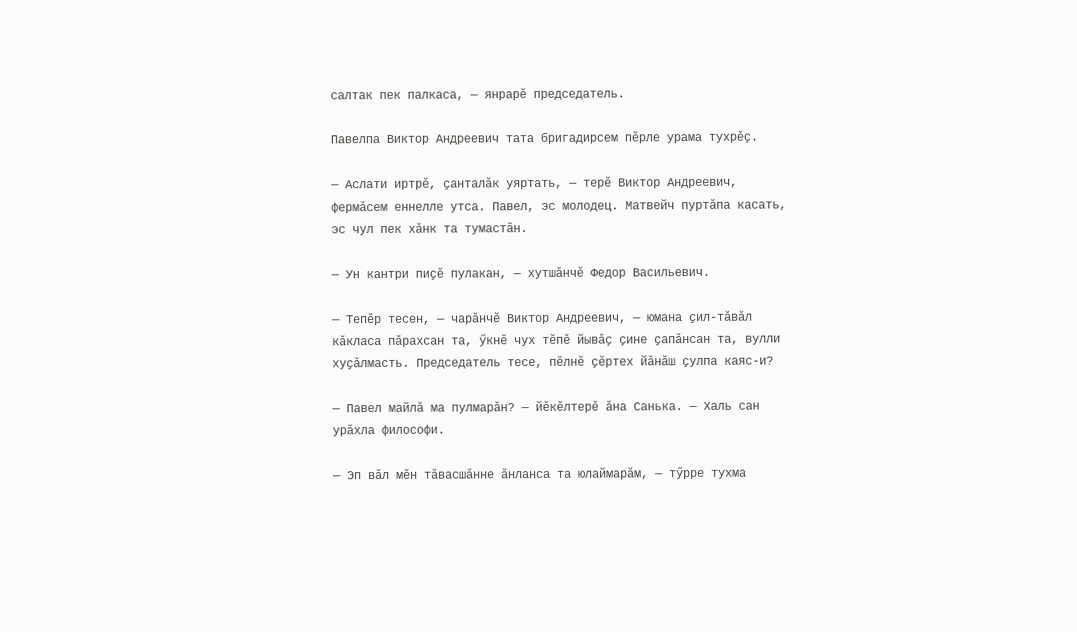салтак пек палкаса, — янрарӗ председатель.

Павелпа Виктор Андреевич тата бригадирсем пӗрле урама тухрӗҫ.

— Аслати иртрӗ, ҫанталӑк уяртать, — терӗ Виктор Андреевич, фермӑсем еннелле утса. Павел, эс молодец. Матвейч пуртӑпа касать, эс чул пек хӑнк та тумастӑн.

— Ун кантри пиҫӗ пулакан, — хутшӑнчӗ Федор Васильевич.

— Тепӗр тесен, — чарӑнчӗ Виктор Андреевич, — юмана ҫил-тӑвӑл кӑкласа пӑрахсан та, ӳкнӗ чух тӗпӗ йывӑҫ ҫине ҫапӑнсан та, вулли хуҫӑлмасть. Председатель тесе, пӗлнӗ ҫӗртех йӑнӑш ҫулпа каяс-и?

— Павел майлӑ ма пулмарӑн? — йӗкӗлтерӗ ӑна Санька. — Халь сан урӑхла философи.

— Эп вӑл мӗн тӑвасшӑнне ӑнланса та юлаймарӑм, — тӳрре тухма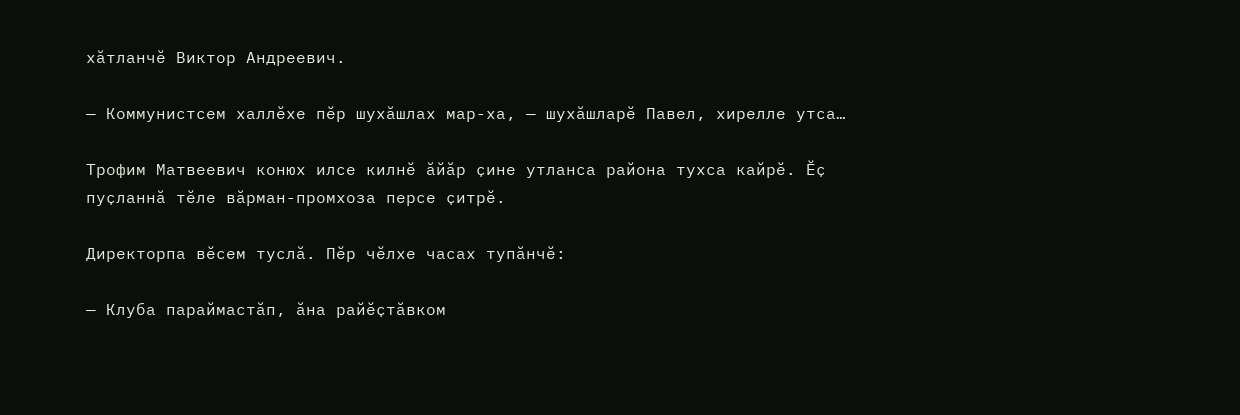хӑтланчӗ Виктор Андреевич.

— Коммунистсем халлӗхе пӗр шухӑшлах мар-ха, — шухӑшларӗ Павел, хирелле утса…

Трофим Матвеевич конюх илсе килнӗ ӑйӑр ҫине утланса района тухса кайрӗ. Ӗҫ пуҫланнӑ тӗле вӑрман-промхоза персе ҫитрӗ.

Директорпа вӗсем туслӑ. Пӗр чӗлхе часах тупӑнчӗ:

— Клуба параймастӑп, ӑна райӗҫтӑвком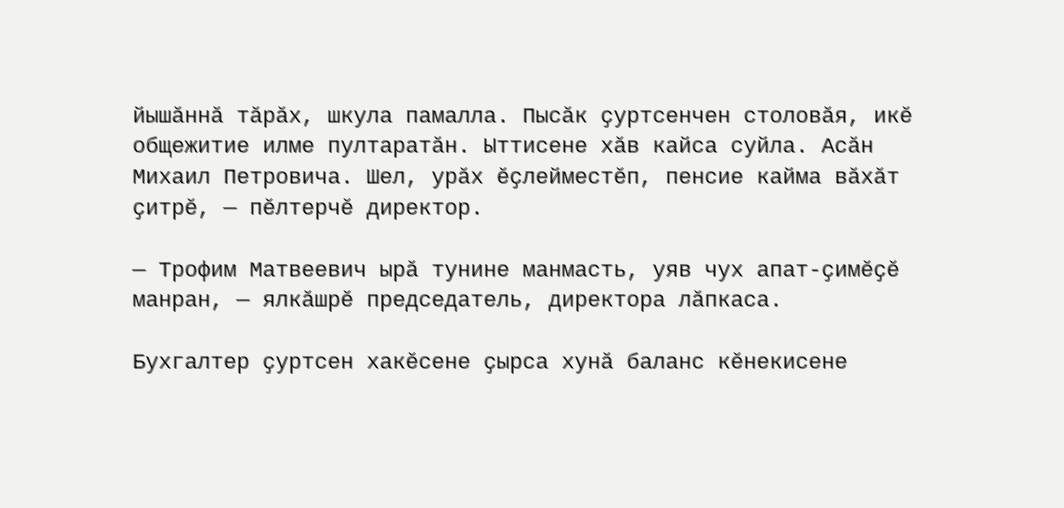йышӑннӑ тӑрӑх, шкула памалла. Пысӑк ҫуртсенчен столовӑя, икӗ общежитие илме пултаратӑн. Ыттисене хӑв кайса суйла. Асӑн Михаил Петровича. Шел, урӑх ӗҫлейместӗп, пенсие кайма вӑхӑт ҫитрӗ, — пӗлтерчӗ директор.

— Трофим Матвеевич ырӑ тунине манмасть, уяв чух апат-ҫимӗҫӗ манран, — ялкӑшрӗ председатель, директора лӑпкаса.

Бухгалтер ҫуртсен хакӗсене ҫырса хунӑ баланс кӗнекисене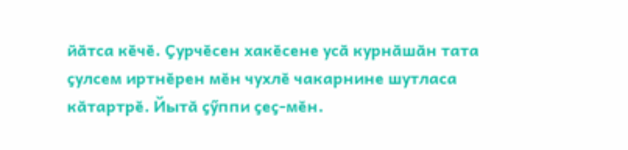йӑтса кӗчӗ. Ҫурчӗсен хакӗсене усӑ курнӑшӑн тата ҫулсем иртнӗрен мӗн чухлӗ чакарнине шутласа кӑтартрӗ. Йытӑ ҫӳппи ҫеҫ-мӗн.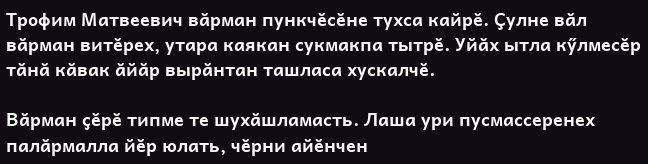Трофим Матвеевич вӑрман пункчӗсӗне тухса кайрӗ. Ҫулне вӑл вӑрман витӗрех, утара каякан сукмакпа тытрӗ. Уйӑх ытла кӳлмесӗр тӑнӑ кӑвак ӑйӑр вырӑнтан ташласа хускалчӗ.

Вӑрман ҫӗрӗ типме те шухӑшламасть. Лаша ури пусмассеренех палӑрмалла йӗр юлать, чӗрни айӗнчен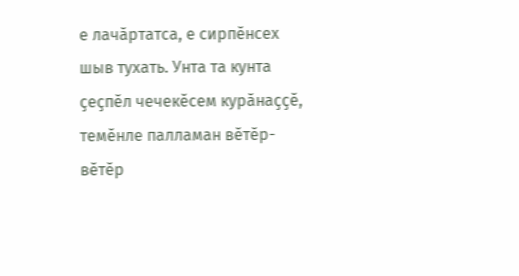е лачӑртатса, е сирпӗнсех шыв тухать. Унта та кунта ҫеҫпӗл чечекӗсем курӑнаҫҫӗ, темӗнле палламан вӗтӗр-вӗтӗр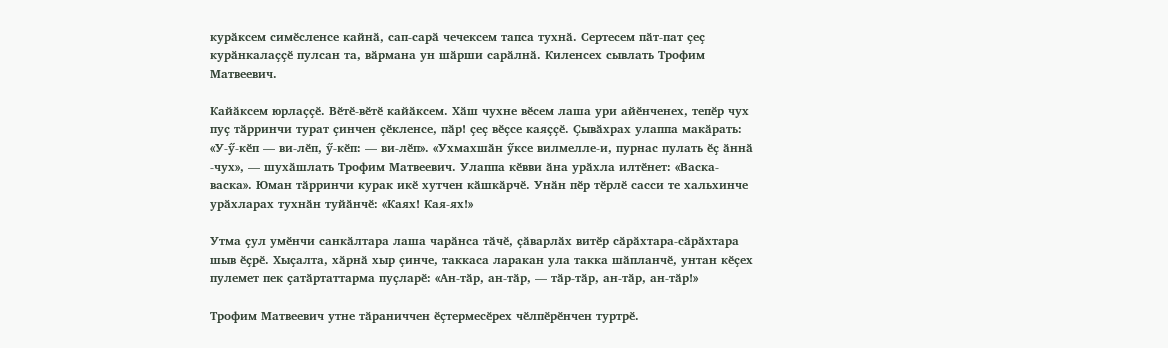курӑксем симӗсленсе кайнӑ, сап-сарӑ чечексем тапса тухнӑ. Сертесем пӑт-пат ҫеҫ курӑнкалаҫҫӗ пулсан та, вӑрмана ун шӑрши сарӑлнӑ. Киленсех сывлать Трофим Матвеевич.

Кайӑксем юрлаҫҫӗ. Вӗтӗ-вӗтӗ кайӑксем. Хӑш чухне вӗсем лаша ури айӗнченех, тепӗр чух пуҫ тӑрринчи турат ҫинчен ҫӗкленсе, пӑр! ҫеҫ вӗҫсе каяҫҫӗ. Ҫывӑхрах улаппа макӑрать: «У-ӳ-кӗп — ви-лӗп, ӳ-кӗп: — ви-лӗп». «Ухмахшӑн ӳксе вилмелле-и, пурнас пулать ӗҫ ӑннӑ -чух», — шухӑшлать Трофим Матвеевич. Улаппа кӗвви ӑна урӑхла илтӗнет: «Васка-васка». Юман тӑрринчи курак икӗ хутчен кӑшкӑрчӗ. Унӑн пӗр тӗрлӗ сасси те хальхинче урӑхларах тухнӑн туйӑнчӗ: «Каях! Кая-ях!»

Утма ҫул умӗнчи санкӑлтара лаша чарӑнса тӑчӗ, ҫӑварлӑх витӗр сӑрӑхтара-сӑрӑхтара шыв ӗҫрӗ. Хыҫалта, хӑрнӑ хыр ҫинче, таккаса ларакан ула такка шӑпланчӗ, унтан кӗҫех пулемет пек ҫатӑртаттарма пуҫларӗ: «Ан-тӑр, ан-тӑр, — тӑр-тӑр, ан-тӑр, ан-тӑр!»

Трофим Матвеевич утне тӑраниччен ӗҫтермесӗрех чӗлпӗрӗнчен туртрӗ.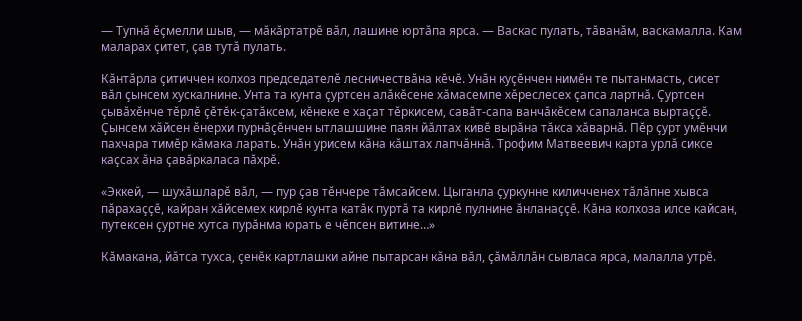— Тупнӑ ӗҫмелли шыв, — мӑкӑртатрӗ вӑл, лашине юртӑпа ярса. — Васкас пулать, тӑванӑм, васкамалла. Кам маларах ҫитет, ҫав тутӑ пулать.

Кӑнтӑрла ҫитиччен колхоз председателӗ лесничествӑна кӗчӗ. Унӑн куҫӗнчен нимӗн те пытанмасть, сисет вӑл ҫынсем хускалнине. Унта та кунта ҫуртсен алӑкӗсене хӑмасемпе хӗреслесех ҫапса лартнӑ. Ҫуртсен ҫывӑхӗнче тӗрлӗ ҫӗтӗк-ҫатӑксем, кӗнеке е хаҫат тӗркисем, савӑт-сапа ванчӑкӗсем сапаланса выртаҫҫӗ. Ҫынсем хӑйсен ӗнерхи пурнӑҫӗнчен ытлашшине паян йӑлтах кивӗ вырӑна тӑкса хӑварнӑ. Пӗр ҫурт умӗнчи пахчара тимӗр кӑмака ларать. Унӑн урисем кӑна кӑштах лапчӑннӑ. Трофим Матвеевич карта урлӑ сиксе каҫсах ӑна ҫавӑркаласа пӑхрӗ.

«Эккей, — шухӑшларӗ вӑл, — пур ҫав тӗнчере тӑмсайсем. Цыганла ҫуркунне киличченех тӑлӑпне хывса пӑрахаҫҫӗ, кайран хӑйсемех кирлӗ кунта катӑк пуртӑ та кирлӗ пулнине ӑнланаҫҫӗ. Кӑна колхоза илсе кайсан, путексен ҫуртне хутса пурӑнма юрать е чӗпсен витине…»

Кӑмакана, йӑтса тухса, ҫенӗк картлашки айне пытарсан кӑна вӑл, ҫӑмӑллӑн сывласа ярса, малалла утрӗ.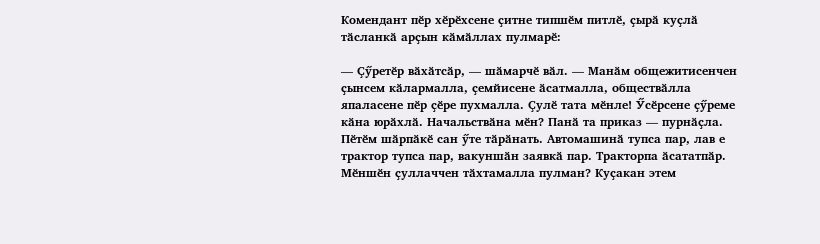Комендант пӗр хӗрӗхсене ҫитне типшӗм питлӗ, ҫырӑ куҫлӑ тӑсланкӑ арҫын кӑмӑллах пулмарӗ:

— Ҫӳретӗр вӑхӑтсӑр, — шӑмарчӗ вӑл. — Манӑм общежитисенчен ҫынсем кӑлармалла, ҫемйисене ӑсатмалла, обществӑлла япаласене пӗр ҫӗре пухмалла. Ҫулӗ тата мӗнле! Ӳсӗрсене ҫӳреме кӑна юрӑхлӑ. Начальствӑна мӗн? Панӑ та приказ — пурнӑҫла. Пӗтӗм шӑрпӑкӗ сан ӳте тӑрӑнать. Автомашинӑ тупса пар, лав е трактор тупса пар, вакуншӑн заявкӑ пар. Тракторпа ӑсататпӑр. Мӗншӗн ҫуллаччен тӑхтамалла пулман? Куҫакан этем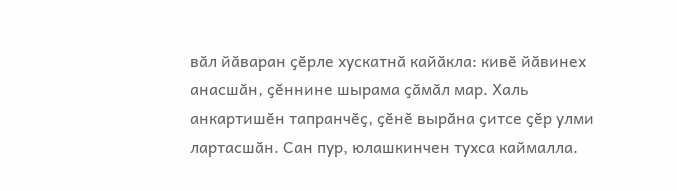вӑл йӑваран ҫӗрле хускатнӑ кайӑкла: кивӗ йӑвинех анасшӑн, ҫӗннине шырама ҫӑмӑл мар. Халь анкартишӗн тапранчӗҫ, ҫӗнӗ вырӑна ҫитсе ҫӗр улми лартасшӑн. Сан пур, юлашкинчен тухса каймалла.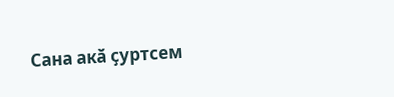Сана акӑ ҫуртсем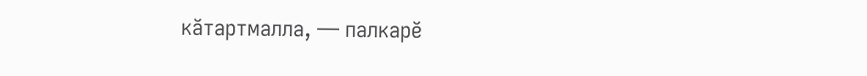кӑтартмалла, — палкарӗ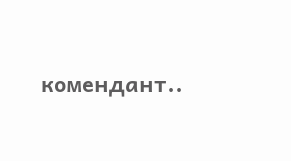комендант..